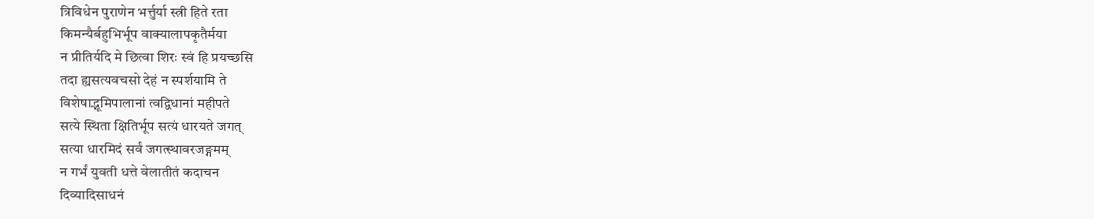त्रिविधेन पुराणेन भर्त्तुर्या स्त्री हिते रता
किमन्यैर्बहुभिर्भूप वाक्यालापकृतैर्मया
न प्रीतिर्यदि मे छित्वा शिरः स्वं हि प्रयच्छसि
तदा ह्यसत्यवचसो देहं न स्पर्शयामि ते
विशेषाद्भूमिपालानां त्वद्विधानां महीपते
सत्ये स्थिता क्षितिर्भूप सत्यं धारयते जगत्
सत्या धारमिदं सर्वं जगत्स्थावरजङ्गमम्
न गर्भं युवती धत्ते वेलातीतं कदाचन
दिव्यादिसाधनं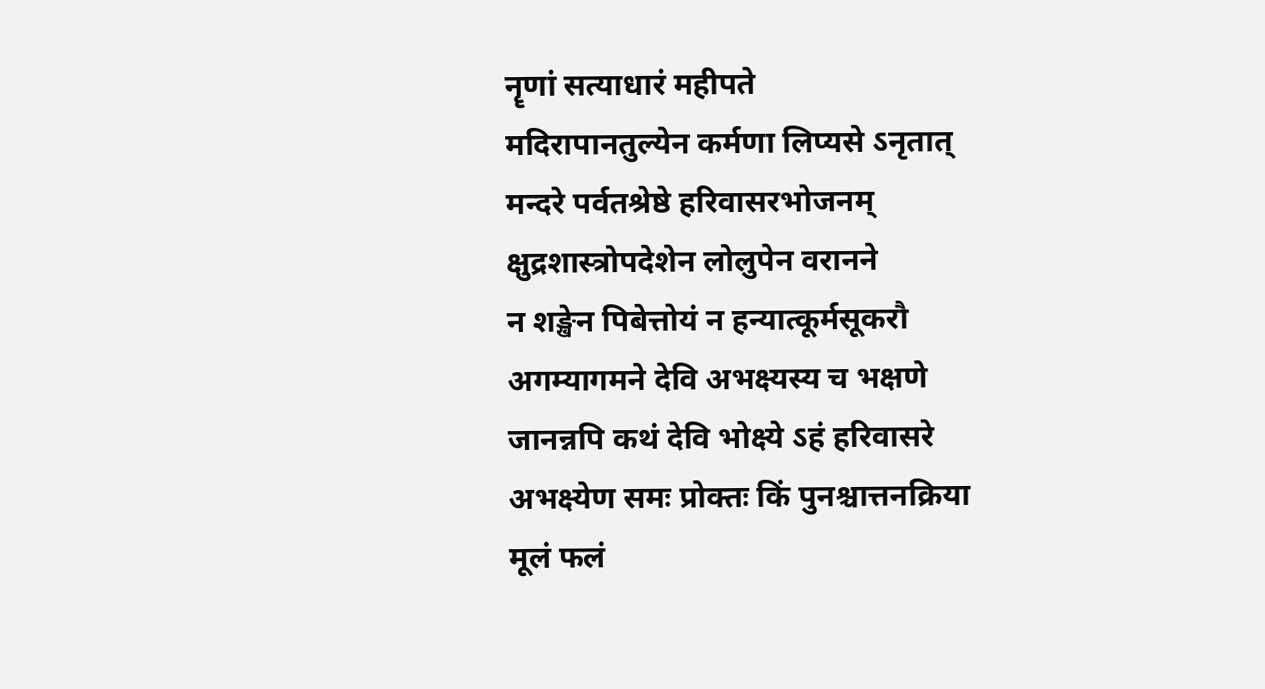नॄणां सत्याधारं महीपते
मदिरापानतुल्येन कर्मणा लिप्यसे ऽनृतात्
मन्दरे पर्वतश्रेष्ठे हरिवासरभोजनम्
क्षुद्रशास्त्रोपदेशेन लोलुपेन वरानने
न शङ्खेन पिबेत्तोयं न हन्यात्कूर्मसूकरौ
अगम्यागमने देवि अभक्ष्यस्य च भक्षणे
जानन्नपि कथं देवि भोक्ष्ये ऽहं हरिवासरे
अभक्ष्येण समः प्रोक्तः किं पुनश्चात्तनक्रिया
मूलं फलं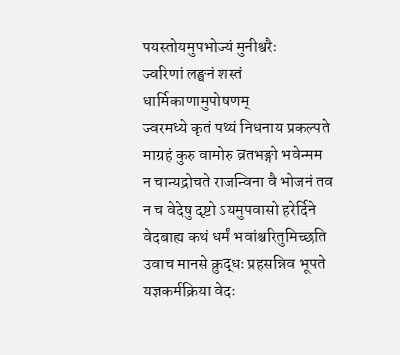पयस्तोयमुपभोज्यं मुनीश्वरैः
ज्वरिणां लङ्घनं शस्तं धार्मिकाणामुपोषणम्
ज्वरमध्ये कृतं पथ्यं निधनाय प्रकल्पते
माग्रहं कुरु वामोरु व्रतभङ्गो भवेन्मम
न चान्यद्रोचते राजन्विना वै भोजनं तव
न च वेदेषु दृष्टो ऽयमुपवासो हरेर्दिने
वेदबाह्य कथं धर्मं भवांश्चरितुमिच्छति
उवाच मानसे क्रुद्धः प्रहसन्निव भूपते
यज्ञकर्मक्रिया वेदः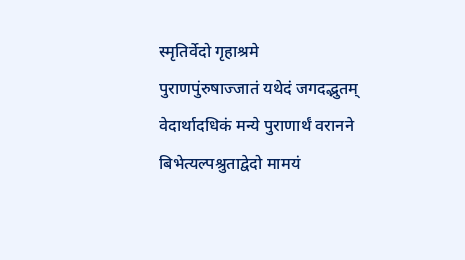स्मृतिर्वेदो गृहाश्रमे
पुराणपुंरुषाज्जातं यथेदं जगदद्भुतम्
वेदार्थादधिकं मन्ये पुराणार्थं वरानने
बिभेत्यल्पश्रुताद्वेदो मामयं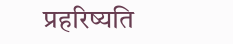प्रहरिष्यति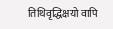तिथिवृद्धिक्षयो वापि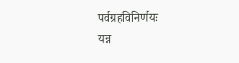पर्वग्रहविनिर्णयः
यन्न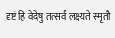दृष्टं हि वेदेषु तत्सर्वं लक्ष्यते स्मृतौ